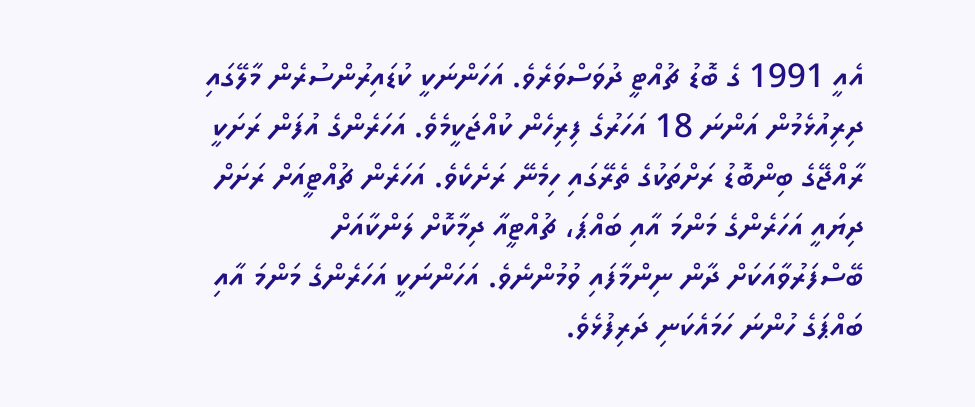އެއީ 1991 ގެ ބޮޑު ޗުއްޓީ ދުވަސްވަރެވެ. އަހަންނަކީ ކުޑައިރުންސުރެން މާލޭގައި ދިރިއުޅެމުން އަންނަ 18 އަހަރުގެ ފިރިހެން ކުއްޖަކީމެވެ. އަހަރެންގެ އުފަން ރަށަކީ ރާއްޖޭގެ ބިންބޮޑު ރަށްތަކުގެ ތެރޭގައި ހިމެނޭ ރަށެކެވެ. އަހަރެން ޗުއްޓީއަށް ރަށަށް ދިޔައީ އަހަރެންގެ މަންމަ އާއި ބައްޕަ، ޗުއްޓީއާ ދިމާކޮށް ލަންކާއަށް ބޭސްފަރުވާއަކަށް ދާން ނިންމާފައި ވުމުންނެވެ. އަހަންނަކީ އަހަރެންގެ މަންމަ އާއި ބައްޕަގެ ހުންނަ ހަމައެކަނި ދަރިފުޅެވެ.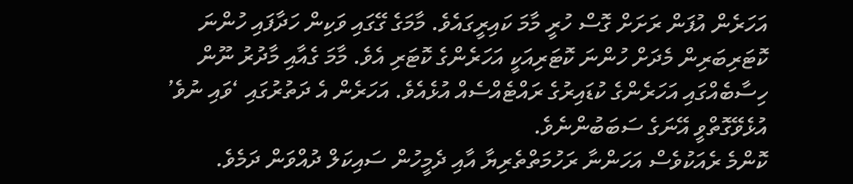އަހަރެން އުފަން ރަށަށް ގޮސް ހުރީ މާމަ ކައިރީގައެވެ. މާމަގެ ގޭގައި ވަކިން ހަދާފައި ހުންނަ ކޮޓަރިބަރިން މެދަށް ހުންނަ ކޮޓަރިއަކީ އަހަރެންގެ ކޮޓަރި އެވެ. މާމަ ގެއާއި މާދުރު ނޫން ހިސާބެއްގައި އަހަރެންގެ ކުޑައިރުގެ ރައްޓެއްސެއް އުޅެއެވެ. އަހަރެން އެ ދަތުރުގައި ‘ވައި ނުވެ’ އުޅެވޭގޮތްވީ އޭނަގެ ސަބަބުންނެވެ.
ކޮންމެ ރެއަކުވެސް އަހަންނާ ރަހުމަތްތެރިޔާ އާއި ދެމީހުން ސައިކަލް ދުއްވަން ދަމެވެ.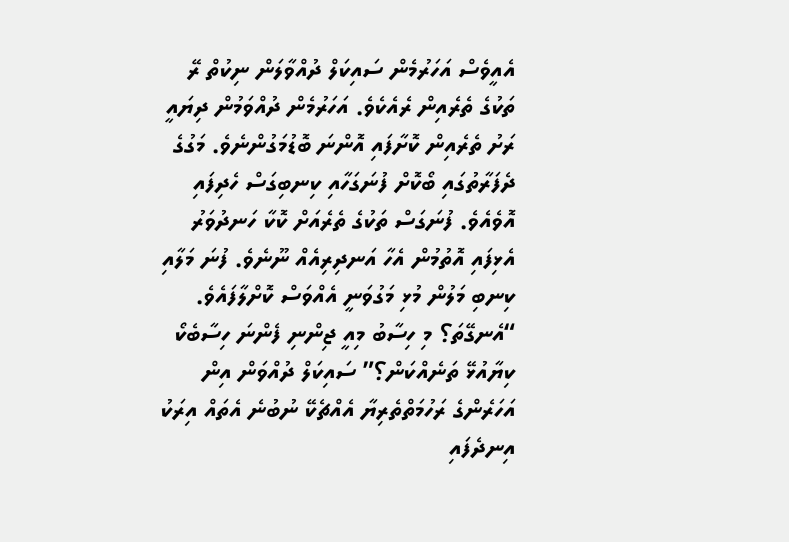އެއީވެސް އަހަރުމެން ސައިކަލް ދުއްވާލަން ނިކުތް ރޭ ތަކުގެ ތެރެއިން ރެއެކެވެ. އަހަރުމެން ދުއްވަމުން ދިޔައީ ރަށު ތެރެއިން ކޮށާފައި އޮންނަ ބޮޑުމަގުންނެވެ. މަގުގެ ދެފަރާތުގައި ބޯކޮށް ފުނަގަހާއި ކިނބިގަސް ހެދިފައި އޮވެއެވެ. ފުނަގަސް ތަކުގެ ތެރެއަށް ކޮކާ ހަނދުވަރު އެޅިފައި އޮތުމުން އެހާ އަނދިރިއެއް ނޫނެވެ. ފުނަ މަލާއި ކިނބި މަލުން މުޅި މަގުވަނީ އެއްވަސް ކޮށްލާފައެވެ.
“އެނގޭތަ؟ މި ހިސާބު މިއީ ޖިންނި ފެންނަ ހިސާބެކޯ ކިޔާއުޅޭ ތަނެއްކަން؟” ސައިކަލް ދުއްވަން އިން އަހަރެންގެ ރަހުމަތްތެރިޔާ އެއްޗެކޭ ނުބުނެ އެތައް އިރަކު އިނދެފައި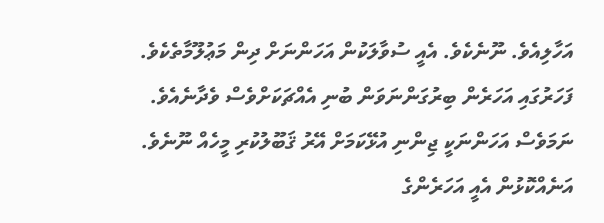އަހާލިއެވެ. ނޫނެކެވެ. އެއީ ސުވާލަކުން އަހަންނަށް ދިން މަޢުލޫމާތެކެވެ. ފަހަރުގައި އަހަރެން ބިރުގަންނަވަން ބުނި އެއްޗަކަށްވެސް ވެދާނެއެވެ. ނަމަވެސް އަހަންނަކީ ޖިންނި އުޅޭކަމަށް އޭރު ޤަބޫލުކުރި މީހެއް ނޫނެވެ. އަނެއްކޮޅުން އެއީ އަހަރެންގެ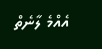އެއްމެ ލާނެތް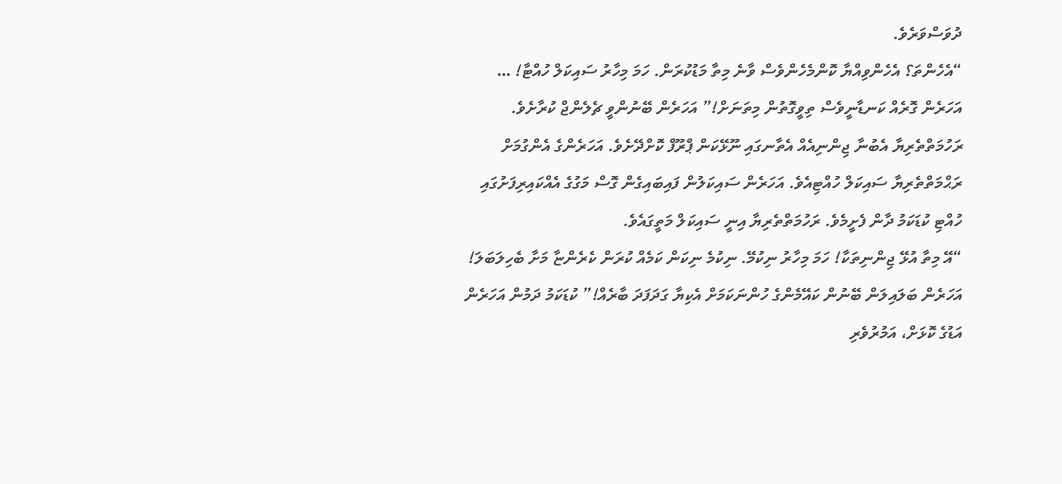ދުވަސްވަރެވެ.
“އެހެންތަ؟ އެހެންވިއްޔާ ކޮންމެހެންވެސް ވާނެ މިތާ މަޑުކުރަން. ހަމަ މިހާރު ސައިކަލް ހުއްޓާ! … އަހަރެން ގޮރެއް ކަނޑާނީވެސް ތިވީގޮތުން މިތަނަށް!” އަހަރެން ބޭނުންވީ ޗެލެންޖް ކުރާށެވެ. ރަހުމަތްތެރިޔާ އެބުނާ ޖިންނިއެއް އެތާނގައި ނޫޅޭކަން ޕްރޫފް ކޮށްދޭށެވެ. އަހަރެންގެ އެންގުމަށް ރަޙްމަތްތެރިޔާ ސައިކަލް ހުއްޓިއެވެ. އަހަރެން ސައިކަލުން ފައިބައިގެން ގޮސް މަގުގެ އެއްކައިރިފަށުގައި ހުއްޓި ކުޑަކަމު ދާން ފެށީމެވެ. ރަހުމަތްތެރިޔާ އިނީ ސައިކަލް މަތީގައެވެ.
“އޭ މިތާ އުޅޭ ޖިންނިތަކާ! ހަމަ މިހާރު ނިކުމޭ. ނިކުމެ ނިކަން ކަމެއް ކުރަން ކެރެންޏާ މަށާ ބެހިލަބަލަ! އަހަރެން ބަލައިލަން ބޭނުން ކައޭމެންގެ ހުންނަކަމަށް އެކިޔާ ގަދަފަދަ ބާރެއް!” ކުޑަކަމު ދަމުން އަހަރެން އަޑުގެ ކޮޅަށް، އަމުރުވެރި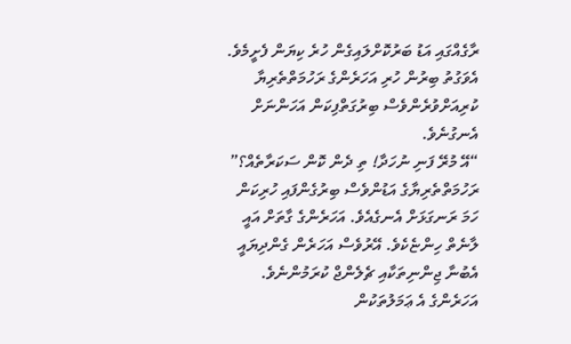ރާގެއްގައި އަޑު ބަރުކޮށްލައިގެން ހުރެ ކިޔަން ފެށީމެވެ. އެވަގުތު ބިރުން ހުރި އަހަރެންގެ ރަހުމަތްތެރިޔާ ކުރިއަށްވުރެންވެސް ބިރުގަތްފިކަން އަހަންނަށް އެނގުނެވެ.
“އޭ މުރޭ ފަނި ނުހަދާ! ތި ދެން ކޮން ސަކަރާތެއް؟” ރަހުމަތްތެރިޔާގެ އަޑުންވެސް ބިރުގެންފައި ހުރިކަން ހަމަ ރަނގަޅަށް އެނގެއެވެ. އަހަރެންގެ ގާތަށް އައީ ލާނެތް ހިންޏެކެވެ. އޭރުވެސް އަހަރެން ގެންދިޔައީ އެބުނާ ޖިންނިތަކާއި ޗެލެންޖް ކުރަމުންނެވެ. އަހަރެންގެ އެ ޢަމަލުތަކުން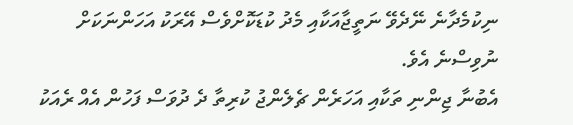ނިކުމެދާނެ ނޭދެވޭ ނަތީޖާއަކާއި މެދު ކުޑަކޮށްވެސް އޭރަކު އަހަންނަކަށް ނުވިސްނެ އެވެ.
އެބުނާ ޖިންނި ތަކާއި އަހަރެން ޗެލެންޖު ކުރިތާ ދެ ދުވަސް ފަހުން އެއް ރެއަކު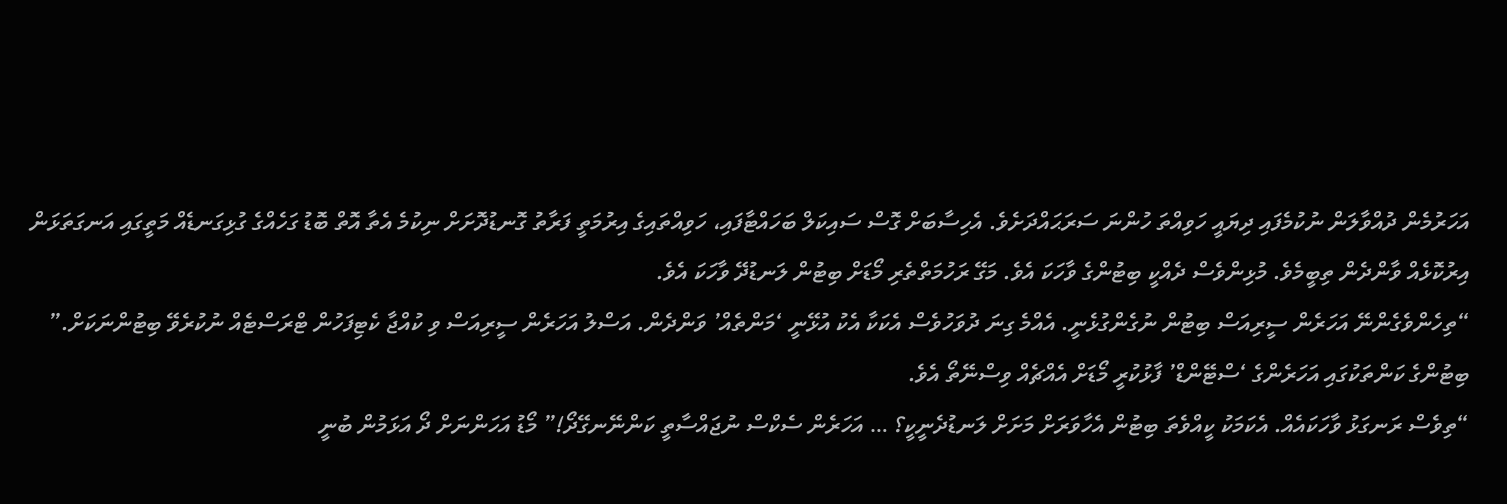އަހަރުމެން ދުއްވާލަން ނުކުމެފައި ދިޔައީ ހަވިއްތަ ހުންނަ ސަރަޙައްދަށެވެ. އެހިސާބަށް ގޮސް ސައިކަލް ބަހައްޓާފައި، ހަވިއްތައިގެ އިރުމަތީ ފަރާތު ގޮނޑުދޮށަށް ނިކުމެ އެތާ އޮތް ބޮޑު ގަހެއްގެ ގުޅިގަނޑެއް މަތީގައި އަނގަތަޅަން އިރުކޮޅެއް ވާންދެން ތިބީމެވެ. މުޅިންވެސް ދެއްކީ ބިޓުންގެ ވާހަކަ އެވެ. މަގޭ ރަހުމަތްތެރި މޯޑަށް ބިޓުން ލަނޑުދޭ ވާހަކަ އެވެ.
“ތިހެންވެގެންނޭ އަހަރެން ސީރިއަސް ބިޓުން ނުގެންގުޅެނީ. އެއްމެ ގިނަ ދުވަހުވެސް އެކަކާ އެކު އުޅޭނީ ‘މަންތެއް’ ވަންދެން. އަސްލު އަހަރެން ސީރިއަސް ވި ކުއްޖާ ކެޓިފަހުން ޓްރަސްޓެއް ނުކުރެވޭ ބިޓުންނަކަށް.” ބިޓުންގެ ކަންތަކުގައި އަހަރެންގެ ‘ސްޓޭންޑް’ ފާޅުކުރީ މޯޑަށް އެއްޗެއް ވިސްނޭތޯ އެވެ.
“ތިވެސް ރަނގަޅު ވާހަކައެއް. އެކަމަކު ކީއްވެތަ ބިޓުން އެހާވަރަށް މަށަށް ލަނޑުދެނީކީ؟ … އަހަރެން ސެކްސް ނުޖައްސާތީ ކަންނޭނގޭދޯ!” މޯޑު އަހަންނަށް ދޯ އަޅަމުން ބުނީ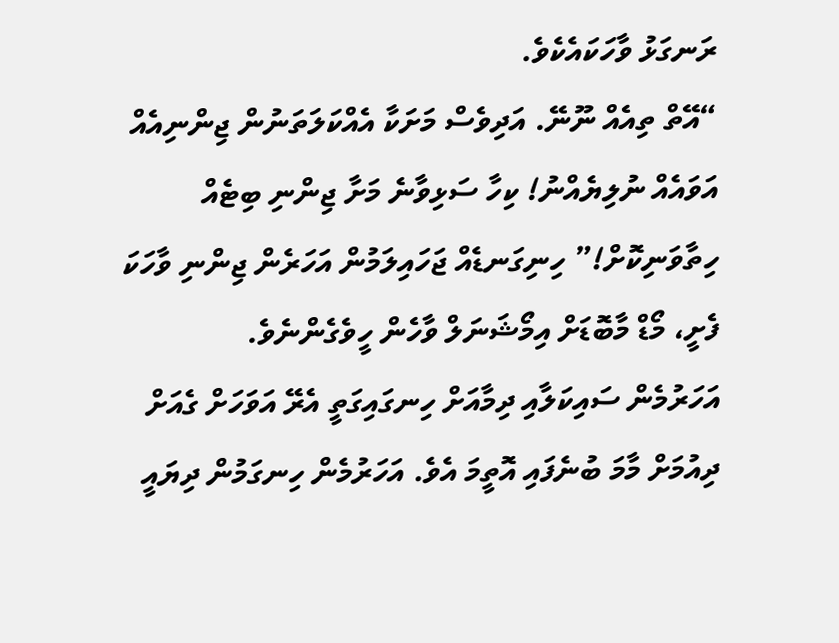ރަނގަޅު ވާހަކައެކެވެ.
“އޭތް ތިއެއް ނޫނޭ. އަދިވެސް މަށަކާ އެއްކަލަތަނުން ޖިންނިއެއް އަވައެއް ނުލިޔެއްނު! ކިހާ ސަޅިވާނެ މަށާ ޖިންނި ބިޓެއް ހިތާވަނިކޮށް!” ހިނިގަނޑެއް ޖަހައިލަމުން އަހަރެން ޖިންނި ވާހަކަ ފެށީ، މޯޑް މާބޮޑަށް އިމޯޝަނަލް ވާހެން ހީވެގެންނެވެ.
އަހަރުމެން ސައިކަލާއި ދިމާއަށް ހިނގައިގަތީ އެރޭ އަވަހަށް ގެއަށް ދިއުމަށް މާމަ ބުނެފައި އޮތީމަ އެވެ. އަހަރުމެން ހިނގަމުން ދިޔައީ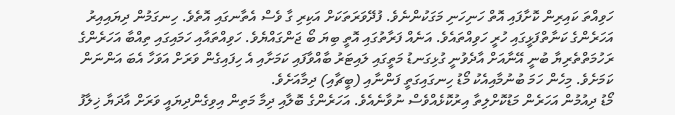ހަވިއްތަ ކައިރިން ކޮށާފައި އޮތް ހަނިހަނި މަގަކުންނެވެ. ފުދޭވަރަތަކަށް އަކިރި ގާ ވެސް އެތާނގައި އޮތެވެ. ހިނގަމުން ދިޔައިއިރު އަހަރެންގެ ކަނާތްފަޅީގައި ހުރީ ހަވިއްތައެވެ. އަނެއް ފަރާތުގައި އޮތީ ބިޔަ ބޯ ޖަންގައްޔެވެ. ހަވިއްތައާއި ހަމައިގައި ތިއްބާ އަހަރެންގެ ރަހުމަތްތެރިޔާ ބުނީ އޭނާއަށް އާދެވުނީ ގުޅިގަނޑު މަތީގައި ލައިޓަރު ބާއްވާފައި ކަމަށާއި އެ ހިފައިގެން ވަރަށް އަވަހާ އެބަ އަންނަން ކަމަށެވެ. މިހެން ހަމަ ބުނުމާއިއެކު މޯޑު ހިނގައިގަތީ ފަންނާއި (ބީޗާއި) ދިމާއަށެވެ.
މޯޑު ދިއުމުން އަހަރެން މަޑުކޮށްލިތާ އިރުކޮޅެއްވެސް ނުވާނެއެވެ. އަހަރެންގެ ބޮލާއި ދިމާ މަތިން އިވިގެންދިޔައީ ވަރަށް އާދަޔާ ޚިލާފު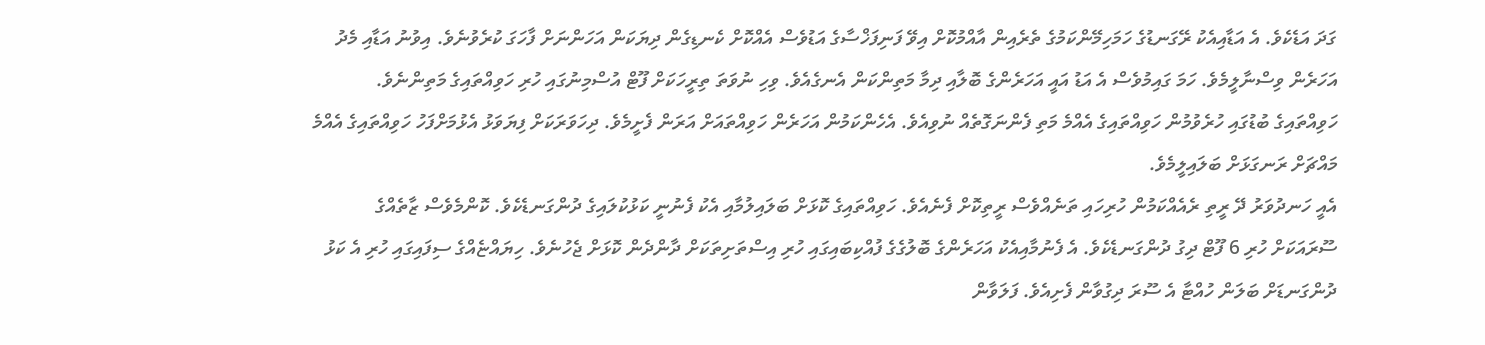ގަދަ އަޑެކެވެ. އެ އަޑާއިއެކު ރޭގަނޑުގެ ހަމަހިމޭންކަމުގެ ތެރެއިން އާއްމުކޮށް އިވޭ ފަނިފަޚްސާގެ އަޑުވެސް އެއްކޮށް ކެނޑިގެން ދިޔަކަން އަހަންނަށް ފާހަގަ ކުރެވުނެވެ. އިވުނު އަޑާއި މެދު އަހަރެން ވިސްނާލީމެވެ. ހަމަ ގައިމުވެސް އެ އަޑު އައީ އަހަރެންގެ ބޮލާއި ދިމާ މަތިންކަން އެނގެއެވެ. ވިހި ނުވަތަ ތިރީހަކަށް ފޫޓް އުސްމިނުގައި ހުރި ހަވިއްތައިގެ މަތިންނެވެ. ހަވިއްތައިގެ ބުޑުގައި ހުރެވުމުން ހަވިއްތައިގެ އެއްމެ މަތި ފެންނަގޮތެއް ނުވިއެވެ. އެހެންކަމުން އަހަރެން ހަވިއްތައަށް އަރަން ފެށީމެވެ. ދިހަވަރަކަށް ފިޔަވަޅު އެޅުމަށްފަހު ހަވިއްތައިގެ އެއްމެ މައްޗަށް ރަނގަޅަށް ބަލައިލީމެވެ.
އެއީ ހަނދުވަރު ދޭ ރީތި ރެއެއްކަމުން ހުރިހައި ތަނެއްވެސް ރީތިކޮށް ފެނެއެވެ. ހަވިއްތައިގެ ކޮޅަށް ބަލައިލުމާއި އެކު ފެނުނީ ކަޅުކުލައިގެ ދުންގަނޑެކެވެ. ކޮންމެވެސް ޒާތެއްގެ ސޫރައަކަށް ހުރި 6 ފޫޓް ދިގު ދުންގަނޑެކެވެ. އެ ފެނުމާއިއެކު އަހަރެންގެ ބޮލުގެގެ ފުއްކިބައިގައި ހުރި އިސްތަށިތަކަށް ދާންދެން ކޮޅަށް ޖެހުނެވެ. ހިޔައްޏެއްގެ ސިފައިގައި ހުރި އެ ކަޅު ދުންގަނޑަށް ބަލަން ހުއްޓާ އެ ސޫރަ ދިގުވާން ފެށިއެވެ. ފަލަވާން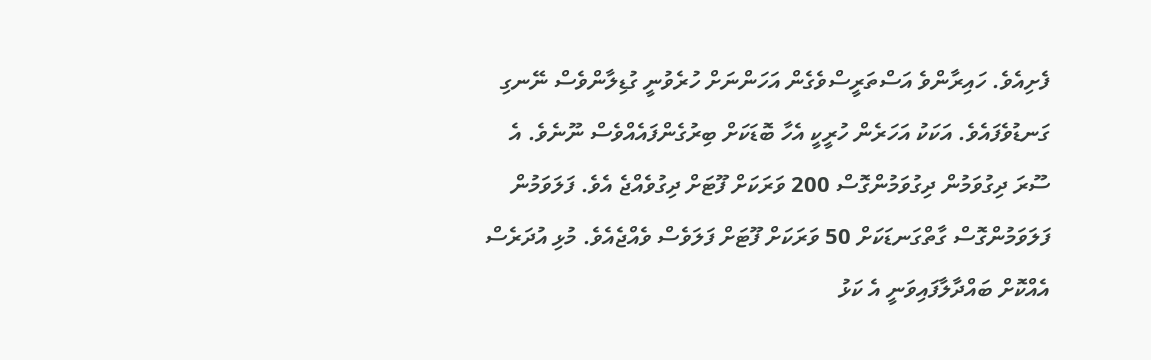ފެށިއެވެ. ހައިރާންވެ އަސްތަރީސްވެގެން އަހަންނަށް ހުރެވުނީ ގުޑިލާންވެސް ނޭނގި ގަނޑުވެފައެވެ. އަކަކު އަހަރެން ހުރީކީ އެހާ ބޮޑަކަށް ބިރުގެންފައެއްވެސް ނޫނެވެ. އެ ސޫރަ ދިގުވަމުން ދިގުވަމުންގޮސް 200 ވަރަކަށް ފޫޓަށް ދިގުވެއްޖެ އެވެ. ފަލަވަމުން ފަލަވަމުންގޮސް ގާތްގަނޑަކަށް 50 ވަރަކަށް ފޫޓަށް ފަލަވެސް ވެއްޖެއެވެ. މުޅި އުދަރެސް އެއްކޮށް ބައްދާލާފައިވަނީ އެ ކަޅު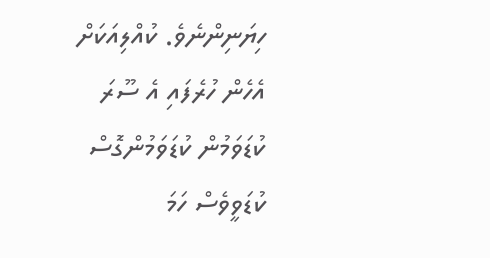ހިޔަނިންނެވެ. ކުއްލިއަކަށް އެހެން ހުރެފައި އެ ސޫރަ ކުޑަވަމުން ކުޑަވަމުންގޮސް ކުޑަވީވެސް ހަމަ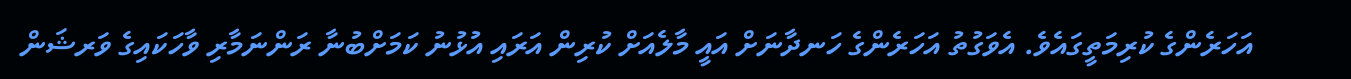އަހަރެންގެ ކުރިމަތީގައެވެ. އެވަގުތު އަހަރެންގެ ހަނދާނަށް އައީ މާލެއަށް ކުރިން އަރައި އުޅުނު ކަމަށްބުނާ ރަންނަމާރި ވާހަކައިގެ ވަރޝަން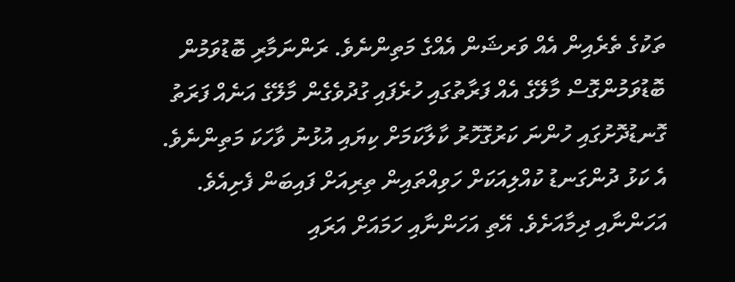ތަކުގެ ތެރެއިން އެއް ވަރޝަން އެއްގެ މަތިންނެވެ. ރަންނަމާރި ބޮޑުވަމުން ބޮޑުވަމުންގޮސް މާލޭގެ އެއް ފަރާތުގައި ހުރެފައި ގުދުވެގެން މާލޭގެ އަނެއް ފަރަތު ގޮނޑުދޮށުގައި ހުންނަ ކަރުގޮހޮރު ކާލާކަމަށް ކިޔައި އުޅުނު ވާހަކަ މަތިންނެވެ.
އެ ކަޅު ދުންގަނޑު ކުއްލިއަކަށް ހަވިއްތައިން ތިރިއަށް ފައިބަން ފެށިއެވެ. އަހަންނާއި ދިމާއަށެވެ. އޭތި އަހަންނާއި ހަމައަށް އަރައި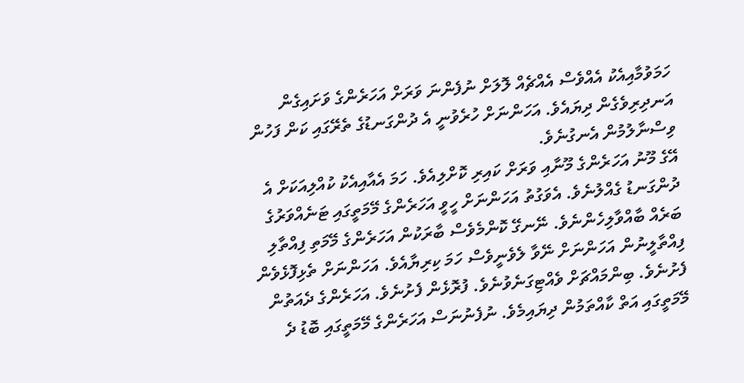ހަމަވުމާއިއެކު އެއްވެސް އެއްޗެއް ލޮލަށް ނުފެންނަ ވަރަށް އަހަރެންގެ ވަށައިގެން އަނދިރިވެގެން ދިޔައެވެ. އަހަންނަށް ހުރެވުނީ އެ ދުންގަނޑުގެ ތެރޭގައި ކަން ފަހުން ވިސްނާލުމުން އެނގުނެވެ.
އޭގެ މޫނު އަހަރެންގެ މޫނާއި ވަރަށް ކައިރި ކޮށްލިއެވެ. ހަމަ އެއާއިއެކު ކުއްލިއަކަށް އެ ދުންގަނޑު ގެއްލުނެވެ. އެވަގުތު އަހަންނަށް ހީވީ އަހަރެންގެ މޭމަތީގައި ޓަނެއްވަރުގެ ބަރެއް ބާއްވާލިހެންނެވެ. ނޭނގޭ ކޮންމެވެސް ބާރަކުން އަހަރެންގެ މޭމަތި ފިއްތާލި ފިއްތާލީނުން އަހަންނަށް ނޭވާ ލެވެނީވެސް ހަމަ ކިރިޔާއެވެ. އަހަންނަށް ތެޅިފޮޅެވެން ފެށުނެވެ. ބިންމައްޗަށް ވެއްޓިގަނެވުނެވެ. ފުރޮޅެން ފެށުނެވެ. އަހަރެންގެ ދެއަތުން މޭމަތީގައި އަތް ކާއްތަމުން ދިޔައިމެވެ. ނުފެނުނަސް އަހަރެންގެ މޭމަތީގައި ބޮޑު ދެ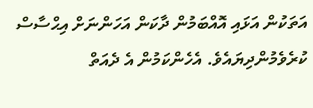އަތަކުން އަޅައި އޮއްބަމުން ދާކަން އަހަންނަށް އިޙްސާސް ކުރެވެމުންދިޔައެވެ. އެހެންކަމުން އެ ދެއަތް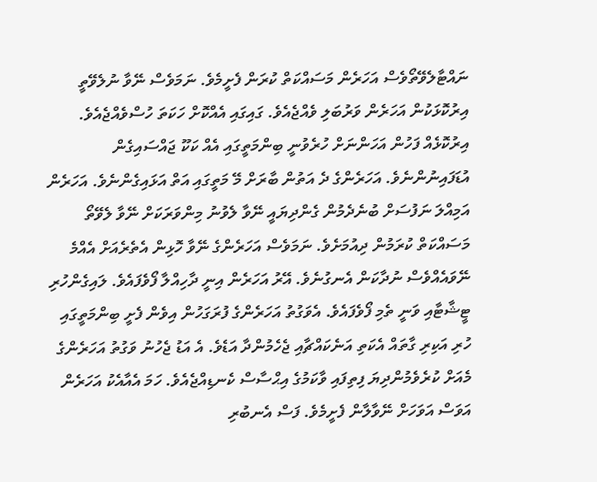ނައްޓާލެވޭތޯވެސް އަހަރެން މަސައްކަތް ކުރަން ފެށީމެވެ. ނަމަވެސް ނޭވާ ނުލެވޭތީ އިރުކޮޅަކުން އަހަރެން ވަރުބަލި ވެއްޖެއެވެ. ގައިގައި އެއްކޮށް ހަކަތަ ހުސްވެއްޖެއެވެ.
އިރުކޮޅެއް ފަހުން އަހަންނަށް ހުރެވުނީ ބިންމަތީގައި އެއް ކަކޫ ޖައްސައިގެން އުޑަފައިނުންނެވެ. އަހަރެންގެ ދެ އަތުން ބާރަށް މޭ މަތީގައި އަތް އަޅައިގެންނެވެ. އަހަރެން އަމިއްލަ ނަފުސަށް ބުނެދެމުން ގެންދިޔައީ ނޭވާ ލެވުނު މިންވަރަކަށް ނޭވާ ލެވޭތޯ މަސައްކަތް ކުރަމުން ދިއުމަށެވެ. ނަމަވެސް އަހަރެންގެ ނޭވާ ހޮޅިން އެތެރެއަށް އެއްމެ ނޭވައެއްވެސް ނުދާކަން އެނގުނެވެ. އޭރު އަހަރެން އިނީ ދާހިއްލާ ފޯވެފައެވެ. ލައިގެންހުރި ޓީޝާޓާއި ވަނީ ތެމި ފޯވެފައެވެ. އެވަގުތު އަހަރެންގެ ފުރަގަހުން އިވެން ފެށީ ބިންމަތީގައި ހުރި އަކިރި ގާތައް އެކަތި އަނެކައްޗާއި ޖެހެމުންދާ އަޑެވެ. އެ އަޑު ޖެހުނު ވަގުތު އަހަރެންގެ މެއަށް ކުރެވެމުންދިޔަ ފިތިފައި ވާކަމުގެ އިޙްސާސް ކެނޑިއްޖެއެވެ. ހަމަ އެއާއެކު އަހަރެން އަވަސް އަވަހަށް ނޭވާލާން ފެށީމެވެ. ފަސް އެނބުރި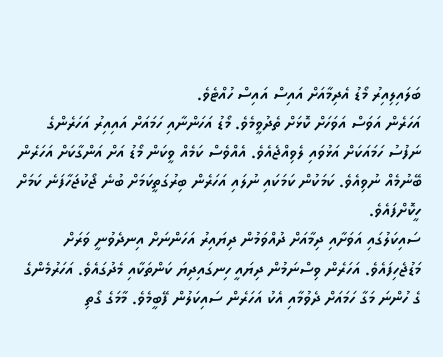ބަލައިލިއިރު މޯޑު އެދިމާއަށް އައިސް އައިސް ހުއްޓެވެ.
އަހަރެން އަވަސް އަވަހަށް ކޮޅަށް ތެދުވީމެވެ. މޯޑު އަހަންނާއި ހަމައަށް އައިއިރު އަހަރެންގެ ނަފުސު ހަމައަކަށް އަޅުވައި ލެވިއްޖެއެވެ. އެއްވެސް ކަމެއް ވީކަން މޯޑު އަށް އަންގާކަށް އަހަރެން ބޭނުމެއް ނުވިއެވެ. ކަމަކުން ކަމަކައި ނުލައި އަހަރެން ބިރުގަތީކަމަށް ބުނެ ޖޯކުޖަހާފަނެ ކަމަށް ހީކޮށްފައެވެ.
ސައިކަލުގައި އަވަށާއި ދިމާއަށް ދުއްވަމުން ދިޔައިރު އަހަންނަށް އިނދެވުނީ ވަރަށް މަޑުޖެހިފައެވެ. އަހަރެން ވިސްނަމުން ދިޔައީ ހިނގައިދިޔަ ކަންތަކާއި މެދުގައެވެ. އަހަރުމެންގެ ގެ ހުންނަ މަގާ ހަމައަށް ދެވުމާއި އެކު އަހަރެން ސައިކަލުން ފޭބީމެވެ. މާމަގެ ގޯތި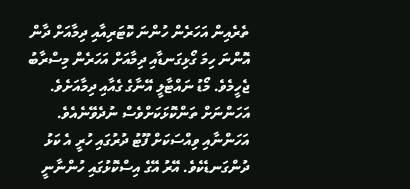ތެރެއިން އަހަރެން ހުންނަ ކޮޓަރިއާއި ދިމާއަށް ދާން އޮންނަ ހިމަ ގޯޅިގަނޑާއި ދިމާއަށް އަހަރެން މިސްރާބު ޖެހީމެވެ. މޯޑު ނައްޓާލީ އޭނާގެ ގެއާއި ދިމާއަށެވެ.
އަހަންނަށް ތަންކޮޅަކަށްވެސް ނުދެވޭނެއެވެ. އަހަންނާއި ވިއްސަކަށް ފޫޓު ދުރުގައި ހުރީ އެ ކަޅު ދުންގަނޑެކެވެ. އޭރު އޭގެ އިސްކޮޅުގައި ހުންނާނީ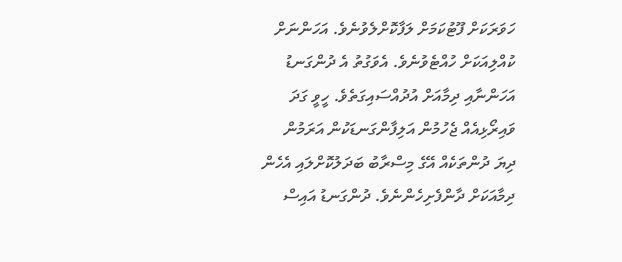ހަވަރަކަށް ފޫޓުކަމަށް ލަފާކޮށްލެވުނެވެ. އަހަންނަށް ކުއްލިއަކަށް ހުއްޓެވުނެވެ. އެވަގުތު އެ ދުންގަނޑު އަހަންނާއި ދިމާއަށް އުދުއްސައިގަތެވެ. ހީވީ ގަދަ ވައިރޯޅިއެއް ޖެހުމުން އަލިފާންގަނޑަކުން އަރަމުން ދިޔަ ދުންތަކެއް އޭގެ މިސްރާބު ބަދަލުކޮށްލައި އެހެން ދިމާއަކަށް ދާންފެށިހެންނެވެ. ދުންގަނޑު އައިސް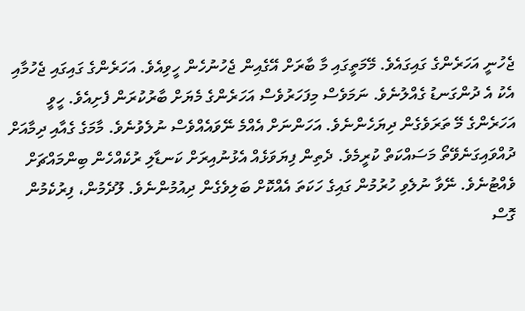ޖެހުނީ އަހަރެންގެ ގައިގައެވެ. މޭމަތީގައި މާ ބާރަށް އޭގެއިން ޖެހުނުހެން ހީވިއެވެ. އަހަރެންގެ ގައިގައި ޖެހުމާއި އެކު އެ ދުންގަނޑު ގެއްލުނެވެ. ނަމަވެސް މިފަހަރުވެސް އަހަރެންގެ މެޔަށް ބާރުކުރަން ފެށިއެވެ. ހީވީ އަހަރެންގެ މޭ ތަރަވެގެން ދިޔަހެންނެވެ. އަހަންނަށް އެއްމެ ނޭވައެއްވެސް ނުލެވުނެވެ. މާމަގެ ގެއާއި ދިމާއަށް ދުއްވައިގަނެވޭތޯ މަސައްކަތް ކުރީމެވެ. ދެތިން ފިޔަވަޅެއް އެޅުނުއިރަށް ކަނޑާލި ރުކެއްހެން ބިންމައްޗަށް ވެއްޓުނެވެ. ނޭވާ ނުލެވި ހުރުމުން ގައިގެ ހަކަތަ އެއްކޮށް ބަލިވެގެން ދިއުމުންނެވެ. ލޫދެމުން، ފިރުކެމުން ގޮސް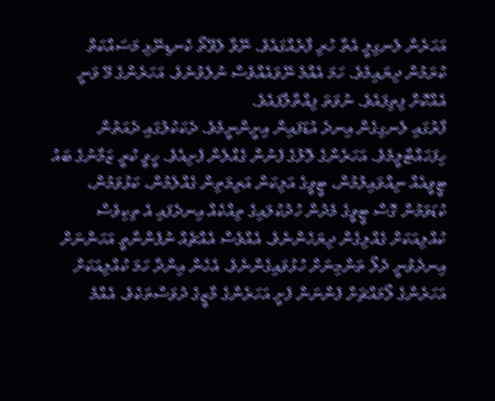އަހަރެން ލެނގިލީ އެތާ ހުރި ފާރެއްގައެވެ. ނޭވާ ލެވޭތޯ ކެނޑިނޭޅި މަސައްކަތް ކުރަމުން ދިޔައިމެވެ. ހަމަ އެއްމެ ނޭވައެއްވެސް ނުލެވުނެވެ. އަހަރެންގެ މޭ ވަނީ އެއްކޮށް ފިތިފައެވެ. ނުވަތަ ފިއްތާލާފައެވެ.
ފާރުގައި ލެނގިގެން އިނދެ އުޑަފައިން އިށީންނީމެވެ. ދެކަކުލުގައި ދެއަތުން ހިފަހައްޓާލީމެވެ. އަހަރެންގެ ލޮލުގެ ފެނުން ގެއްލެން ފެށިއެވެ. ހީވީ ކުރީ ޒަމާނުގެ ބައު ޓީވީއެއް ނިއްވައިލުމުން، ޓީވީގެ އަލިކަން އަރިމަތިން ގެއްލެމުން، ކަޅުވަމުން، ކުޑަވަމުން ގޮސް ޓީވީގެ މެދުން ހުދުކުލައިގެ ތިއްކެއް އިނދެފައި އެ ތިކިވެސް ކުއްލިއަކަށް ގެއްލިގެން ދިޔަހެންނެވެ. އެއްވެސް އެއްޗެއް ނުފެންނާތީ އަހަންނަށް އިނދެވުނީ ދެލޯ ތަންމިނަށް ހުޅުވައިގެންނެވެ. އެހެން އިންދާ ހަމަ ކުއްލިއަކަށް އަހަރެންގެ ލޯމައްޗަށް ފެންނަން ފެށީ އަހަރެންގެ މާޒީގެ ދުވަސްތަކެވެ. އެއްމެ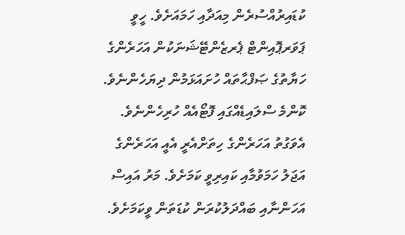ކުޑައިރުއްސުރެން މިއަދާއި ހަމައަށެވެ. ހީވީ ޕަވަރޕޮއިންޓް ޕެރޒެންޓޭޝަނަކުން އަހަރެންގެ ހަޔާތުގެ ޞަފްޙާތައް ހުށައަޅަމުން ދިޔަހެންނެވެ. ކޮންމެ ސްލައިޑެއްގައި ފޮޓޯއެއް ހުރިހެންނެވެ. އެވަގުތު އަހަރެންގެ ހިތަށްއެރީ އެއީ އަހަރެންގެ އަޖަލު ހަމަވުމާއި ކައިރިވީ ކަމަށެވެ. މަރު އައިސް އަހަންނާއި ބައްދަލުކުރަން ކުޑަތަން ވީކަމަށެވެ.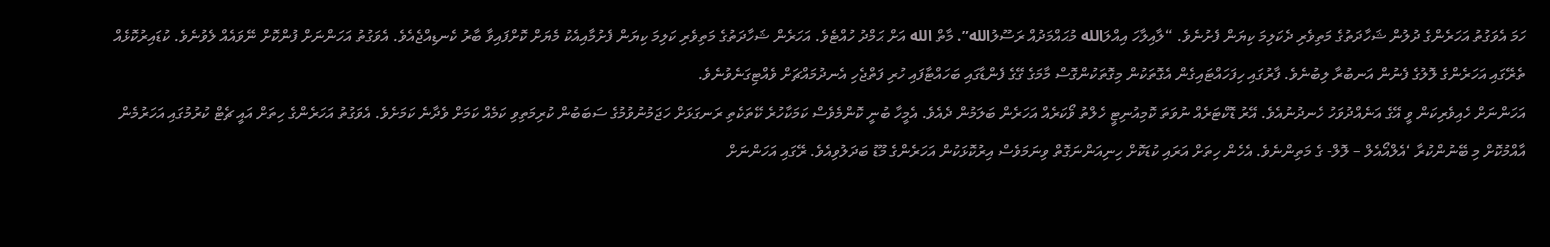ހަމަ އެވަގުތު އަހަރެންގެ ދުލުން ޝަހާދަތުގެ މަތިވެރި ދެކަލިމަ ކިޔަން ފެށުނެވެ. “ލާއިލާހަ އިއްލަالله މުޙައްމަދުއް ރަސޫލުالله”. މާތް الله އަށް ޙަމްދު ހުއްޓެވެ. އަހަރެން ޝަހާދަތުގެ މަތިވެރި ކަލިމަ ކިޔަން ފެށުމާއިއެކު މެޔަށް ކޮށްފައިވާ ބާރު ކެނޑިއްޖެއެވެ. އެވަގުތު އަހަންނަށް ފުންކޮށް ނޭވައެއް ލެވުނެވެ. ކުޑައިރުކޮޅެއް ތެރޭގައި އަހަރެންގެ ލޮލުގެ ފެނުން އަނބުރާ ލިބުނެވެ. ފާރުގައި ހިފަހައްޓައިގެން އެގޮތަކުން މިގޮތަކުންގޮސް މާމަގެ ގޭގެ ފެންޑާގައި ބަހައްޓާފައި ހުރި ފަތްޖެހި އެނދުމައްޗަށް ވެއްޓިގަނެވުނެވެ.
އަހަންނަށް ހެއިވެރިކަން ވީ އޭގެ އަނެއްދުވަހު ހެނދުނުއެވެ. އޭރު ޑޮކްޓަރެއް ނުވަތަ ކޮމިއުނިޓީ ހެލްތު ވޯކަރެއް އަހަރެން ބަލަމުން ދެއެވެ. އެމީހާ ބުނީ ކޮންމެވެސް ކަމަކާހުރެ ކޭތަކެތި ރަނގަޅަށް ހަޖަމުނުވުމުގެ ސަބަބުން ކުރިމަތިވި ކަމެއް ކަމަށް ވެދާނެ ކަމަށެވެ. އެވަގުތު އަހަރެންގެ ހިތަށް އައީ ޗެޓް ކުރުމުގައި އަހަރުމެން އާއްމުކޮށް މި ބޭނުންކުރާ ‘އެލްއޯއެލް – ލޮލް- ގެ މަތިންނެވެ. އެހެން ހިތަށް އަރައި ކުޑަކޮށް ހިނިއަންނަގޮތް ވިނަމަވެސް އިރުކޮޅަކުން އަހަރެންގެ މޫޑު ބަދަލުވިއެވެ. ރޭގައި އަހަންނަށް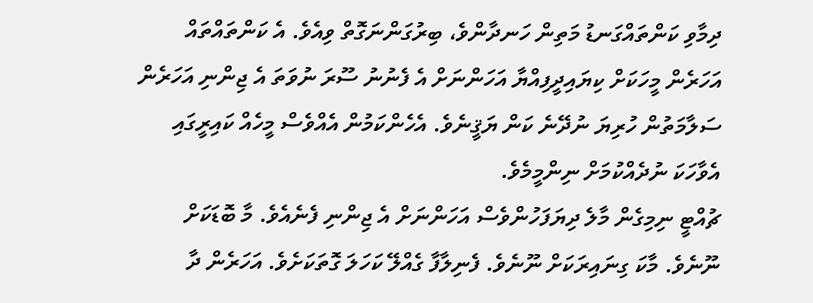ދިމާވި ކަންތައްގަނޑު މަތިން ހަނދާންވެ، ބިރުގަންނަގޮތް ވިއެވެ. އެ ކަންތައްތައް އަހަރެން މީހަކަށް ކިޔައިދީފިއްޔާ އަހަންނަށް އެ ފެނުނު ސޫރަ ނުވަތަ އެ ޖިންނި އަހަރެން ސަލާމަތުން ހުރިޔަ ނުދޭނެ ކަން ޔަޤީނެވެ. އެހެންކަމުން އެއްވެސް މީހެއް ކައިރީގައި އެވާހަކަ ނުދެއްކުމަށް ނިންމީމެވެ.
ޗުއްޓީ ނިމިގެން މާލެ ދިޔަފަހުންވެސް އަހަންނަށް އެ ޖިންނި ފެނެއެވެ. މާ ބޮޑަކަށް ނޫނެވެ. މާކަ ގިނައިރަކަށް ނޫނެވެ. ފެނިލާފާ ގެއްލޭ ކަހަލަ ގޮތަކަށެވެ. އަހަރެން ދާ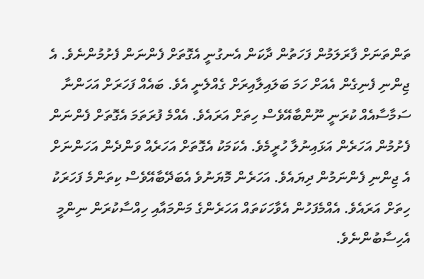ތަންތަނަށް ފާރަލަމުން ފަހަތުން ދާކަން އެނގުނީ އެގޮތަށް ފެންނަން ފެށުމުންނެވެ. އެ ޖިންނި ފެނިގެން އެއަށް ހަމަ ބަލައިލާއިރަށް ގެއްލެނީ އެވެ. ބައެއް ފަހަރަށް އަހަންނާ ސަމާސާއެއް ކުރަނީ ނޫންބާއޭވެސް ހިތަށް އަރައެވެ. އެއްމެ ފުރަތަމަ އެގޮތަށް ފެންނަން ފެށުމުން އަހަރެން އަޅައިނުލާ ހުރީމެވެ. އެކަމަކު އެގޮތަށް އަހަރެއް ވަންދެން އަހަންނަށް އެ ޖިންނި ފެންނަމުން ދިޔައެވެ. އަހަރެން މޮޔަނުވެ އެބަދޭބާއޭވެސް ކިތަންމެ ފަހަރަކު ހިތަށް އަރައެވެ. އެއްމެފަހުން އެވާހަކަތައް އަހަރެންގެ މަންމައާއި ހިއްސާކުރަން ނިންމީ އެހިސާބުންނެވެ.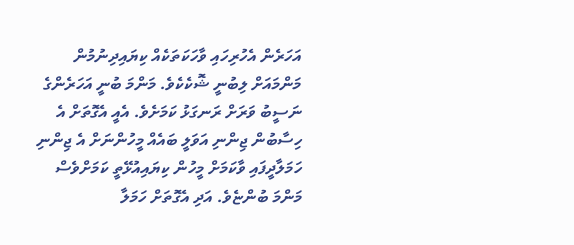އަހަރެން އެހުރިހައި ވާހަކަތަކެއް ކިޔައިދިނުމުން މަންމައަށް ލިބުނީ ޝޮކެކެވެ. މަންމަ ބުނީ އަހަރެންގެ ނަސީބު ވަރަށް ރަނގަޅު ކަމަށެވެ. އެއީ އެގޮތަށް އެ ހިސާބުން ޖިންނި އަވަލީ ބައެއް މީހުންނަށް އެ ޖިންނި ހަމަލާދީފައި ވާކަމަށް މީހުން ކިޔައިއުޅޭތީ ކަމަށްވެސް މަންމަ ބުންޏެވެ. އަދި އެގޮތަށް ހަމަލާ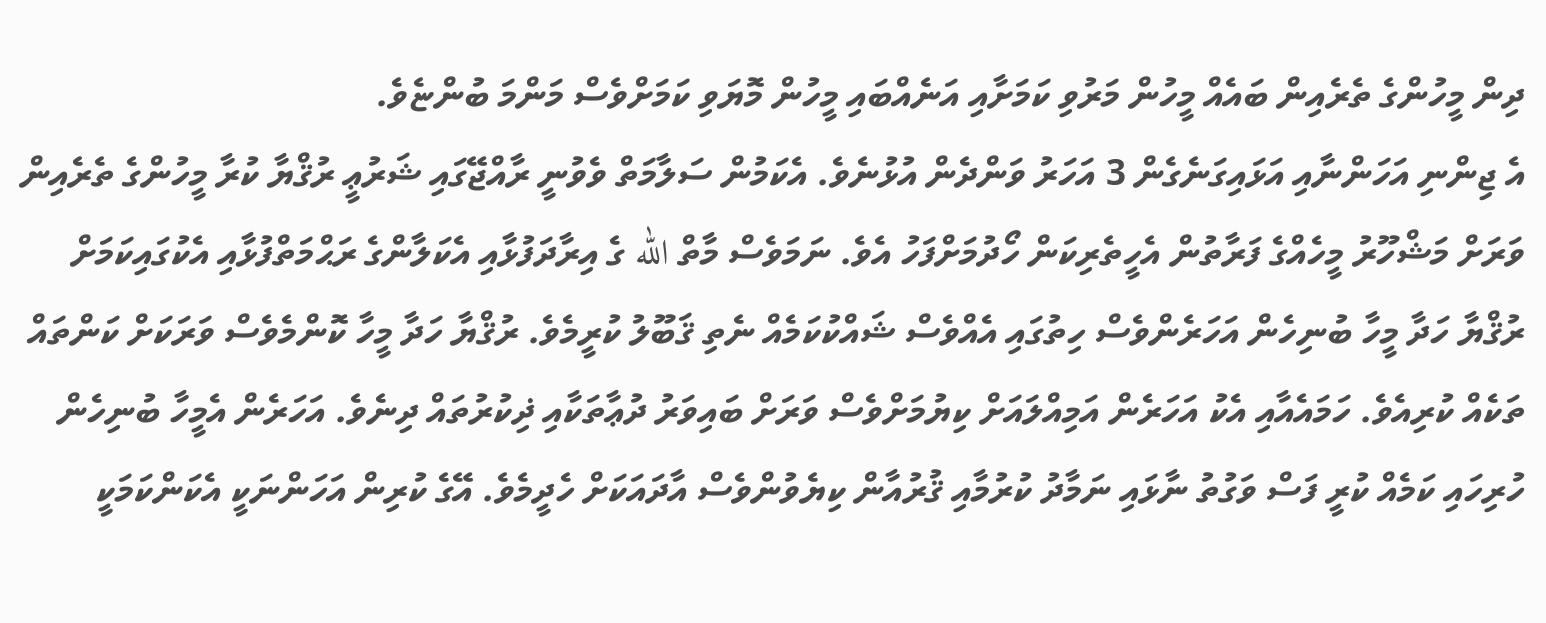ދިން މީހުންގެ ތެރެއިން ބައެއް މީހުން މަރުވި ކަމަށާއި އަނެއްބައި މީހުން މޮޔަވި ކަމަށްވެސް މަންމަ ބުންޏެވެ.
އެ ޖިންނި އަހަންނާއި އަޅައިގަނެގެން 3 އަހަރު ވަންދެން އުޅުނެވެ. އެކަމުން ސަލާމަތް ވެވުނީ ރާއްޖޭގައި ޝަރުޢީ ރުޤްޔާ ކުރާ މީހުންގެ ތެރެއިން ވަރަށް މަޝްހޫރު މީހެއްގެ ފަރާތުން އެހީތެރިކަން ހޯދުމަށްފަހު އެވެ. ނަމަވެސް މާތް الله ގެ އިރާދަފުޅާއި އެކަލާންގެ ރަޙްމަތްފުޅާއި އެކުގައިކަމަށް ރުޤްޔާ ހަދާ މީހާ ބުނިހެން އަހަރެންވެސް ހިތުގައި އެއްވެސް ޝައްކުކަމެއް ނެތި ޤަބޫލު ކުރީމެވެ. ރުޤްޔާ ހަދާ މީހާ ކޮންމެވެސް ވަރަކަށް ކަންތައް ތަކެއް ކުރިއެވެ. ހަމައެއާއި އެކު އަހަރެން އަމިއްލައަށް ކިޔުމަށްވެސް ވަރަށް ބައިވަރު ދުޢާތަކާއި ޛިކުރުތައް ދިނެވެ. އަހަރެން އެމީހާ ބުނިހެން ހުރިހައި ކަމެއް ކުރީ ފަސް ވަގުތު ނާޅައި ނަމާދު ކުރުމާއި ޤުރުއާން ކިޔެވުންވެސް އާދައަކަށް ހެދީމެވެ. އޭގެ ކުރިން އަހަންނަކީ އެކަންކަމަކީ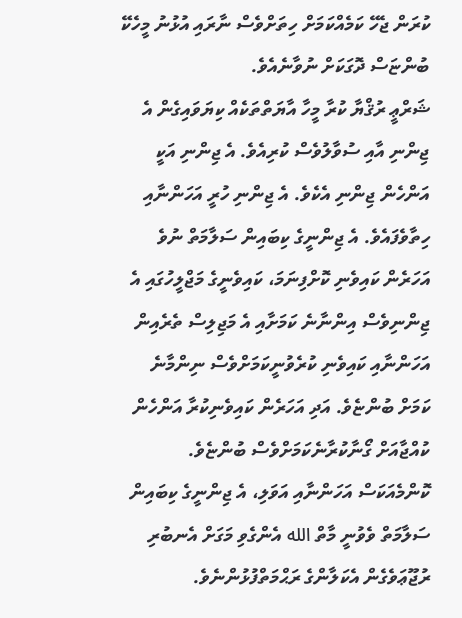ކުރަން ޖެހޭ ކަމެއްކަމަށް ހިތަށްވެސް ނާރައި އުޅުނު މީހެކޭ ބުންޏަސް ދޮގަކަށް ނުވާނެއެވެ.
ޝަރްޢީ ރުޤްޔާ ކުރާ މީހާ އާޔަތްތަކެއް ކިޔަވައިގެން އެ ޖިންނި އާއި ސުވާލުވެސް ކުރިއެވެ. އެ ޖިންނި އަކީ އަންހެން ޖިންނި އެކެވެ. އެ ޖިންނި ހުރީ އަހަންނާއި ހިތާވެފައެވެ. އެ ޖިންނީގެ ކިބައިން ސަލާމަތް ނުވެ އަހަރެން ކައިވެނި ކޮށްފިނަމަ، ކައިވެނީގެ މަޖްލީހުގައި އެ ޖިންނިވެސް އިންނާނެ ކަމަށާއި އެ މަޖިލިސް ތެރެއިން އަހަންނާއި ކައިވެނި ކުރެވުނީކަމަށްވެސް ނިންމާނެ ކަމަށް ބުންޏެވެ. އަދި އަހަރެން ކައިވެނިކުރާ އަންހެން ކުއްޖާއަށް ގޯނާކުރާނެކަމަށްވެސް ބުންޏެވެ.
ކޮންމެއަކަސް އަހަންނާއި އަވަލި، އެ ޖިންނީގެ ކިބައިން ސަލާމަތް ވެވުނީ މާތް الله އެންގެވި މަގަށް އެނބުރި ރުޖޫޢަވެގެން އެކަލާންގެ ރަޙްމަތްފުޅުންނެވެ.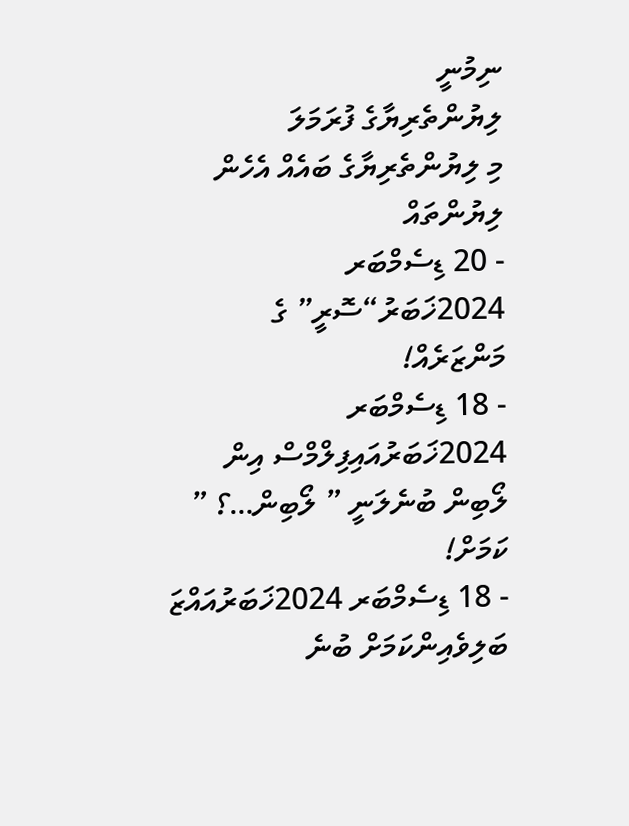ނިމުނީ
ލިޔުންތެރިޔާގެ ފުރަމަލަ
މި ލިޔުންތެރިޔާގެ ބައެއް އެހެން ލިޔުންތައް
- 20 ޑިސެމްބަރ 2024ޚަބަރު“ސޮރީ” ގެ މަންޒަރެއް!
- 18 ޑިސެމްބަރ 2024ޚަބަރުއައިފިލްމްސް އިން ލޯބިން ބުނެލަނީ ” ލޯބިން…؟ ” ކަމަށް!
- 18 ޑިސެމްބަރ 2024ޚަބަރުއައްޒަ ބަލިވެއިންކަމަށް ބުނެ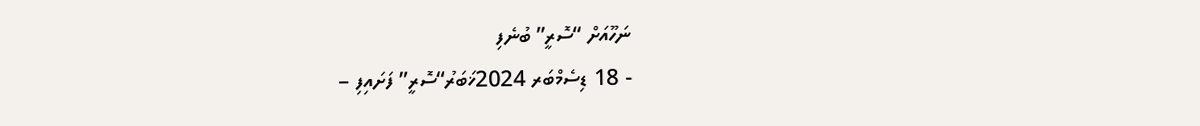ނަހޫއަށް “ސޮރީ” ބުނެފި
- 18 ޑިސެމްބަރ 2024ޚަބަރު“ސޮރީ” ފަށައިފި –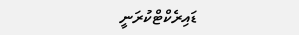ޑައިރެކްޓްކުރަނީ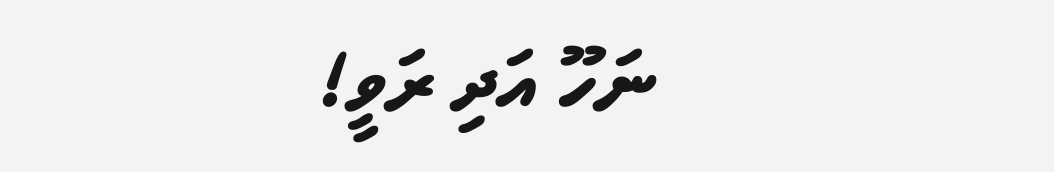ނަހޫ އަދި ރަވީ!